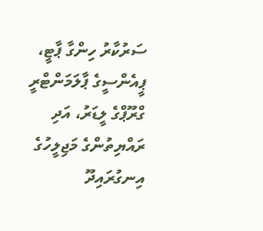ސަރުކާރު ހިންގާ ޕާޓީ، ޕީއެންސީގެ ޕާލަމަންޓްރީ ގްރޫޕްގެ ލީޑަރު، އަދި ރައްޔިތުންގެ މަޖިލީހުގެ އިނގުރައިދޫ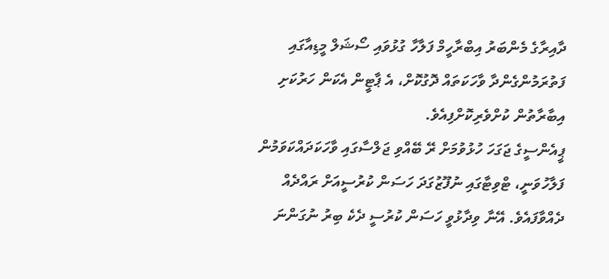ދާއިރާގެ މެންބަރު އިބްރާހީމް ފަލާހާ ގުޅުވައި ސޯޝަލް މީޑިއާގައި ފަތުރަމުންގެންދާ ވާހަކަތައް ދޮގުކޮށް، އެ ޕާޓީން އެކަން ހަރުކަށި އިބާރާތުން ކުށްވެރިކޮށްފިއެވެ.
ޕީއެންސީގެ ޖަގަހަ ހުޅުވުމަށް ރޭ ބޭއްވި ޖަލްސާގައި ވާހަކަދައްކަވަމުން ފަލާހުވަނީ، ޓްވިޓާގައި ނުފޫޒުގަދަ ހަސަން ކުރުސީއަށް ރައްދެއް ދެއްވާފައެވެ. އޭނާ ވިދާޅުވީ ހަސަން ކުރުސީ ދެކެ ބިރު ނުގަންނަ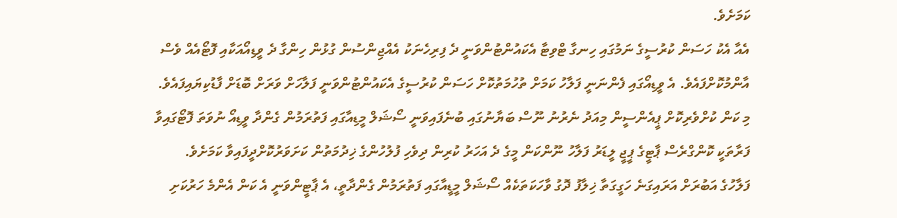ކަމަށެވެ.
އެއާ އެކު ހަސަން ކުރުސީގެ ނަމުގައި ހިނގާ ޓްވިޓާ އެކައުންޓުންވަނީ ދެ ފިރިހެނަކު އެއްޖިންސުން ގުޅުން ހިންގާ ދެ ވީޑިއޯއަކާއި ފޮޓޯއެއް ވެސް އާންމުކޮށްފައެވެ. އެ ވީޑިއޯގައި ފެންނަނީ ފަލާހު ކަމަށް ތުހުމަތުކޮށް ހަސަން ކުރުސީގެ އެކައުންޓުންވަނީ ފަލާހަށް ވަރަށް ބޮޑަށް ފާޑުކިޔައިފައެވެ.
މި ކަން ކުށްވެރިކޮށް ޕީއެންސީން މިއަދު ނެރުނު ނޫސް ބަޔާނުގައި ބުނެފައިވަނީ ސޯޝަލް މީޑިއާގައި ފަތުރަމުން ގެންދާ ވީޑިއޯ ނުވަތަ ފޮޓޯގައިވާ ފަރާތަކީ ކޮންގްރެސް ޕާޓީގެ ޕީޖީ ލީޑަރު ފަލާހު ނޫންކަން މީގެ ދެ އަހަރު ކުރިން ދިވެހި ފުލުހުންގެ ޚިދުމަތުން ކަށަވަރުކޮށްދީފައިވާ ކަމަށެވެ.
ފަލާހުގެ އަބުރަށް އަރައިގަނެ ހަގީގަތާ ޚިލާފު ދޮގު ވާހަކަތަކެއް ސޯޝަލް މީޑީއާގައި ފަތުރަމުން ގެންދާތީ، އެ ޕާޓީންވަނީ އެ ކަން އެންމެ ހަރުކަށި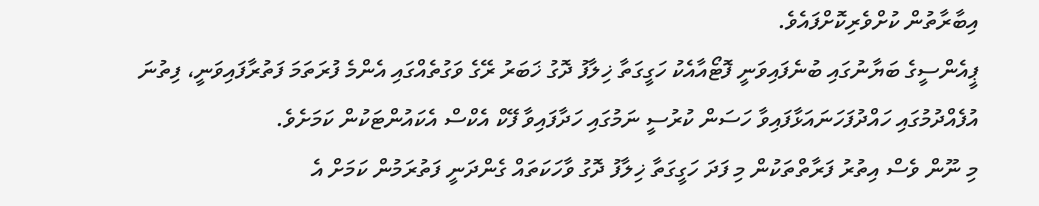އިބާރާތުން ކުށްވެރިކޮށްފައެވެ.
ޕީއެންސީގެ ބަޔާނުގައި ބުނެފައިވަނީ ފޮޓޯއާއެކު ހަގީގަތާ ޚިލާފު ދޮގު ޚަބަރު ރޭގެ ވަގުތެއްގައި އެންމެ ފުރަތަމަ ފަތުރާފައިވަނީ، ފިތުނަ އުފެއްދުމުގައި ހައްދުފަހަނައަޅާފައިވާ ހަސަން ކުރުސީ ނަމުގައި ހަދާފައިވާ ފޭކް އެކްސް އެކައުންޓަކުން ކަމަށެވެ.
މި ނޫން ވެސް އިތުރު ފަރާތްތަކުން މި ފަދަ ހަގީގަތާ ޚިލާފު ދޮގު ވާހަކަތައް ގެންދަނީ ފަތުރަމުން ކަމަށް އެ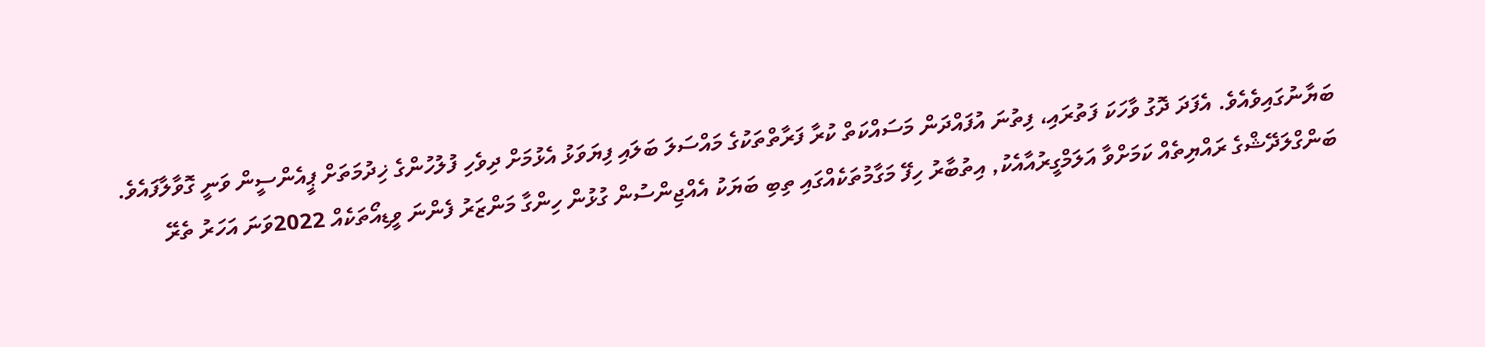ބަޔާނުގައިވެއެވެ. އެފަދަ ދޮގު ވާހަކަ ފަތުރައި، ފިތުނަ އުފައްދަން މަސައްކަތް ކުރާ ފަރާތްތަކުގެ މައްސަލަ ބަލައި ފިޔަވަޅު އެޅުމަށް ދިވެހި ފުލުހުންގެ ޚިދުމަތަށް ޕީއެންސީން ވަނީ ގޮވާލާފައެވެ.
ބަންގްލަދޭޝްގެ ރައްޔިތެއް ކަމަށްވާ އަލަމްގީރުއާއެކު, އިތުބާރު ހިފޭ މަގާމުތަކެއްގައި ތިބި ބަޔަކު އެއްޖިންސުން ގުޅުން ހިންގާ މަންޒަރު ފެންނަ ވީޑިއޯތަކެއް 2022ވަނަ އަހަރު ތެރޭ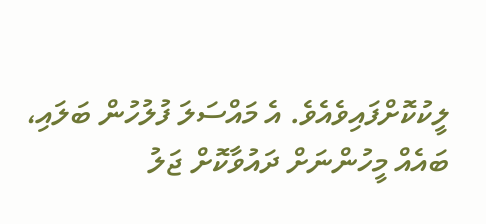ލީކުކޮށްފައިވެއެވެ. އެ މައްސަލަ ފުލުހުން ބަލައި، ބައެއް މީހުންނަށް ދައުވާކޮށް ޖަލު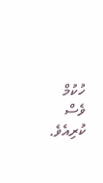ހުކުމް ވެސް ކުރިއެވެ.